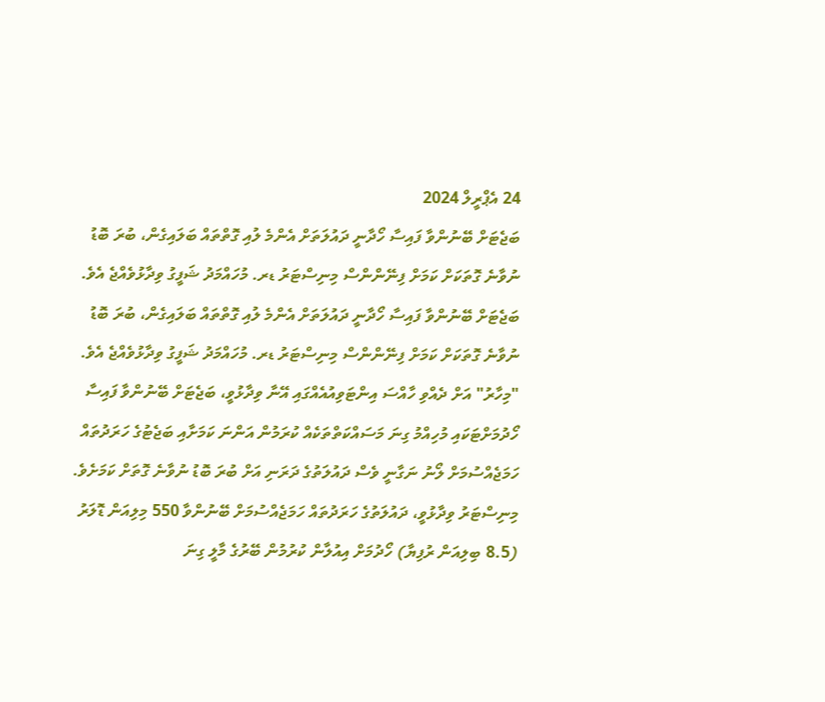24 އެޕްރީލް 2024
ބަޖެޓަށް ބޭނުންވާ ފައިސާ ހޯދާނީ ދައުލަތަށް އެންމެ ލުއި ގޮތްތައް ބަލައިގެން، ބުރަ ބޮޑު ނުވާނެ ގޮތަކަށް ކަމަށް ފިނޭންންސް މިނިސްޓަރު ޑރ. މުހައްމަދު ޝަފީގު ވިދާޅުވެއްޖެ އެވެ.
ބަޖެޓަށް ބޭނުންވާ ފައިސާ ހޯދާނީ ދައުލަތަށް އެންމެ ލުއި ގޮތްތައް ބަލައިގެން، ބުރަ ބޮޑު ނުވާނެ ގޮތަކަށް ކަމަށް ފިނޭންންސް މިނިސްޓަރު ޑރ. މުހައްމަދު ޝަފީގު ވިދާޅުވެއްޖެ އެވެ.
"މިހާރު" އަށް ދެއްވި ހާއްސަ އިންޓަވިއުއެއްގައި އޭނާ ވިދާޅުވީ، ބަޖެޓަށް ބޭނުންވާ ފައިސާ ހޯދުމަށްޓަކައި މުހިއްމު ގިނަ މަސައްކަތްތަކެއް ކުރަމުން އަންނަ ކަމަށާއި ބަޖެޓުގެ ހަރަދުތައް ހަމަޖެއްސުމަށް ލޯނު ނަގާނީ ވެސް ދައުލަތުގެ ދަރަނި އަށް ބުރަ ބޮޑު ނުވާނެ ގޮތަށް ކަމަށެވެ.
މިނިސްޓަރު ވިދާޅުވީ، ދައުލަތުގެ ހަރަދުތައް ހަމަޖެއްސުމަށް ބޭނުންވާ 550 މިލިއަން ޑޮލަރު (8.5 ބިލިއަން ރުފިޔާ) ހޯދުމަށް އިއުލާން ކުރުމުން ބޭރުގެ މާލީ ގިނަ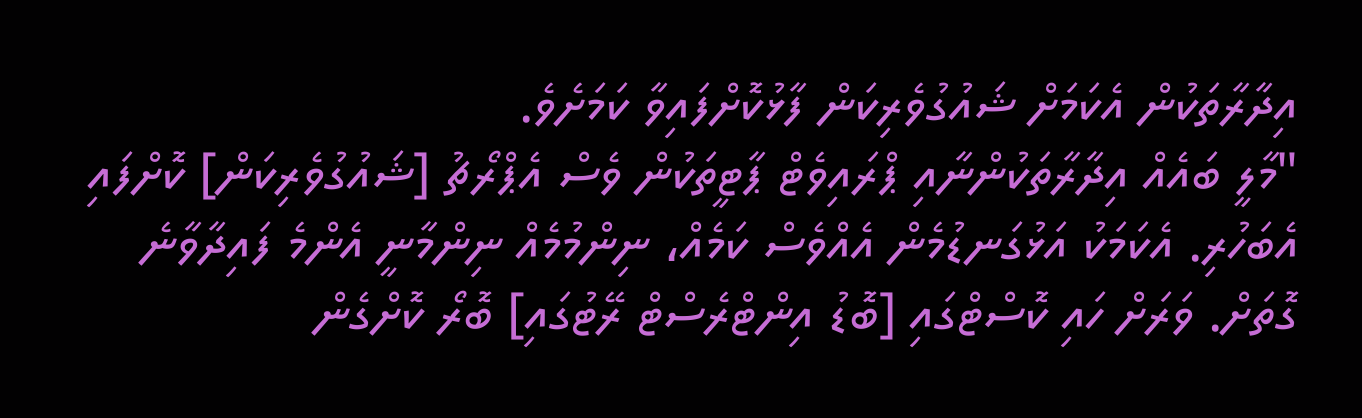އިދާރާތަކުން އެކަމަށް ޝައުގުވެރިކަން ފާޅުކޮށްފައިވާ ކަމަށެވެ.
"މާލީ ބައެއް އިދާރާތަކުންނާއި ޕްރައިވެޓް ޕާޓީތަކުން ވެސް އެޕްރޯޗު [ޝައުގުވެރިކަން] ކޮށްފައި އެބަހުރި. އެކަމަކު އަޅުގަނޑުމެން އެއްވެސް ކަމެއް، ނިންމުމެއް ނިންމާނީ އެންމެ ފައިދާވާނެ ގޮތަށް. ވަރަށް ހައި ކޮސްޓްގައި [ބޮޑު އިންޓްރެސްޓް ރޭޓުގައި] ބޮރޯ ކޮށްގެން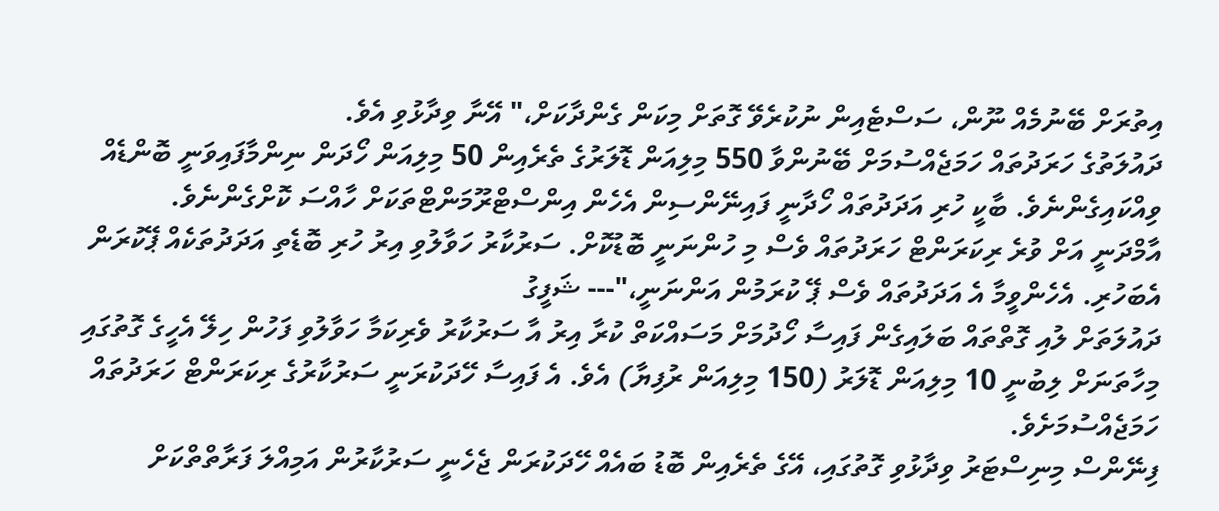އިތުރަށް ބޭނުމެއް ނޫން، ސަސްޓެއިން ނުކުރެވޭ ގޮތަށް މިކަން ގެންދާކަށް،" އޭނާ ވިދާޅުވި އެވެ.
ދައުލަތުގެ ހަރަދުތައް ހަމަޖެއްސުމަށް ބޭނުންވާ 550 މިލިއަން ޑޮލަރުގެ ތެރެއިން 50 މިލިއަން ހޯދަން ނިންމާފައިވަނީ ބޮންޑެއް ވިއްކައިގެންނެވެ. ބާކީ ހުރި އަދަދުތައް ހޯދާނީ ފައިނޭންސިން އެހެން އިންސްޓްރޫމަންޓްތަކަށް ހާއްސަ ކޮށްގެންނެވެ.
އާމްދަނީ އަށް ވުރެ ރިކަރަންޓް ހަރަދުތައް ވެސް މި ހުންނަނީ ބޮޑުކޮށް. ސަރުކާރު ހަވާލުވި އިރު ހުރި ބޮޑެތި އަދަދުތަކެއް ޕޭކުރަން އެބަހުރި. އެހެންވީމާ އެ އަދަދުތައް ވެސް ޕޭ ކުރަމުން އަންނަނީ،"--- ޝަފީގު
ދައުލަތަށް ލުއި ގޮތްތައް ބަލައިގެން ފައިސާ ހޯދުމަށް މަސައްކަތް ކުރާ އިރު އާ ސަރުކާރު ވެރިކަމާ ހަވާލުވި ފަހުން ހިލޭ އެހީގެ ގޮތުގައި މިހާތަނަށް ލިބުނީ 10 މިލިއަން ޑޮލަރު (150 މިލިއަން ރުފިޔާ) އެވެ. އެ ފައިސާ ހޭދަކުރަނީ ސަރުކާރުގެ ރިކަރަންޓް ހަރަދުތައް ހަމަޖެއްސުމަށެވެ.
ފިނޭންސް މިނިސްޓަރު ވިދާޅުވި ގޮތުގައި، އޭގެ ތެރެއިން ބޮޑު ބައެއް ހޭދަކުރަން ޖެހެނީ ސަރުކާރުން އަމިއްލަ ފަރާތްތްކަށް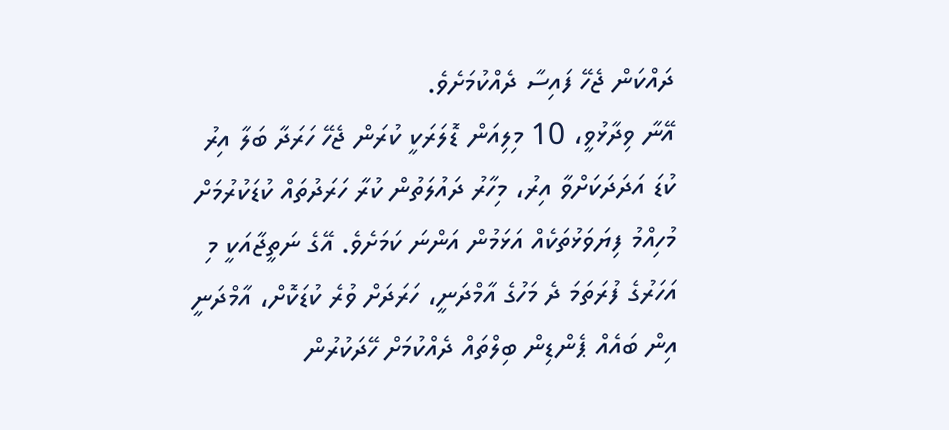ދައްކަން ޖެހޭ ފައިސާ ދެއްކުމަށެވެ.
އޭނާ ވިދާޅުވީ، 10 މިލިއަން ޑޮލަރަކީ ކުރަން ޖެހޭ ހަރަދާ ބަލާ އިރު ކުޑަ އަދަދަކަށްވާ އިރު، މިހާރު ދައުލަތުން ކުރާ ހަރަދުތައް ކުޑަކުރުމަށް މުހިއްމު ފިޔަވަޅުތަކެއް އަޅަމުން އަންނަ ކަމަށެވެ. އޭގެ ނަތީޖާއަކީ މި އަހަރުގެ ފުރަތަމަ ދެ މަހުގެ އާމްދަނީ، ހަރަދަށް ވުރެ ކުޑަކޮށް، އާމްދަނީ އިން ބައެއް ޕެންޑިން ބިލްތައް ދެއްކުމަށް ހޭދަކުރުން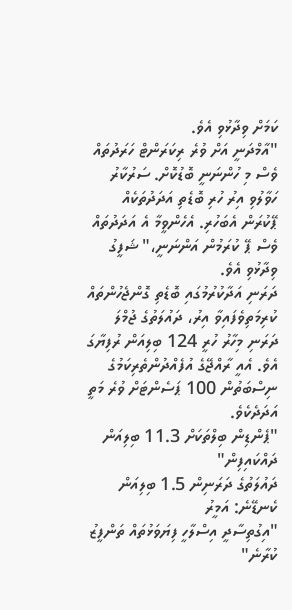ކަމަށް ވިދާޅުވި އެވެ.
"އާމްދަނީ އަށް ވުރެ ރިކަރަންޓް ހަރަދުތައް ވެސް މި ހުންނަނީ ބޮޑުކޮށް. ސަރުކާރު ހަވާލުވި އިރު ހުރި ބޮޑެތި އަދަދުތަކެއް ޕޭކުރަން އެބަހުރި. އެހެންވީމާ އެ އަދަދުތައް ވެސް ޕޭ ކުރަމުން އަންނަނީ،" ޝަފީގު ވިދާޅުވި އެވެ.
ދަރަނި އަދާކުރުމުގައި ބޮޑެތި ގޮންޖެހުންތައް ކުރިމަތިވެފައިވާ އިރު، ދައުލަތުގެ ޖުމްލަ ދަރަނި މިހާރު ހުރީ 124 ބިލިއަން ރުފިޔާގަ އެވެ. އެއީ ރާއްޖޭގެ އުފެއްދުންތެރިކަމުގެ ނިސްބަތުން 100 ޕަސެންޓަށް ވުރެ މަތީ އަދަދެކެވެ.
"ޕެންޑިން ބިލްތަކަށް 11.3 ބިލިއަން ދައްކައިފިން"
ދައުލަތުގެ ދަރަނިން 1.5 ބިލިއަން ކެނޑޭނެ: އަމީރު
"އިގުތިސާދީ އިސްލާހީ ފިޔަވަޅުތައް ތަންފީޒު ކުރާނެ"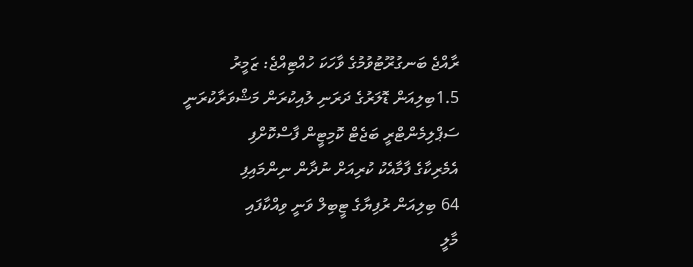ރާއްޖެ ބަނގުރޫޓުވުމުގެ ވާހަކަ ހުއްޓިއްޖެ: ޒަމީރު
1.5ބިލިއަން ޑޮލަރުގެ ދަރަނި ލުއިކުރަން މަޝްވަރާކުރަނީ
ސަޕްލިމެންޓްރީ ބަޖެޓް ކޮމިޓީން ފާސްކޮށްފި
އެމެރިކާގެ ފާމާއެކު ކުރިއަށް ނުދާން ނިންމައިފި
64 ބިލިއަން ރުފިޔާގެ ޓީބިލް ވަނީ ވިއްކާފައި
މާލީ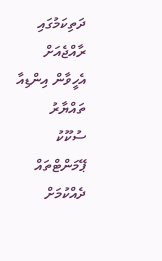ދަތިކަމުގައި ރާއްޖެއަށް އެހީވާން އިންޑިއާ ތައްޔާރު
ސުކޫކު ޕޭމަންޓްތައް ދެއްކުމަށް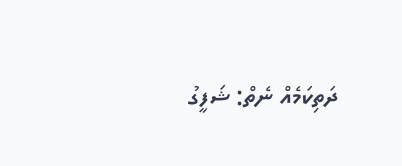ދަތިކަމެއް ނެތް: ޝަފީގު